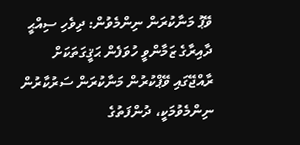ވޭޕު މަނާކުރަން ނިންމެވުން: ދިވެހި ސިއްޙީ ދާއިރާގެ ޒަމާންވީ ހުވަފެން ޙަޤީގަތަކަށް
ރާއްޖޭގައި ވޭޕްކުރުން މަނާކުރަން ސަރުކާރުން ނިންމެވުމަކީ، ދުންފަތުގެ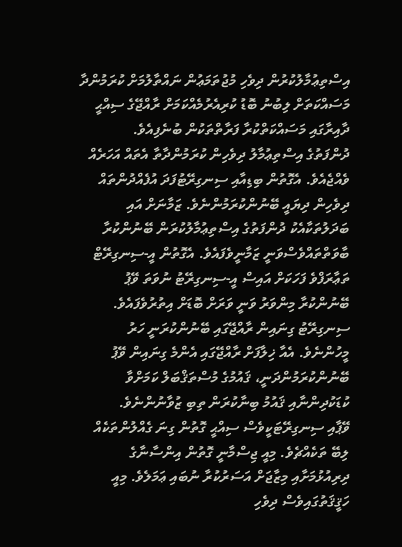އިސްތިޢުމާލުކުރުން ދިވެހި މުޖުތަމަޢުން ނައްތާލުމަށް ކުރަމުންދާ މަސައްކަތަށް ލިބުނު ބޮޑު ކުރިއެރުމެއްކަމަށް ރާއްޖޭގެ ސިއްޙީ ދާއިރާގައި މަސައްކަތްކުރާ ފަރާތްތަކުން ބުނެފިއެވެ.
ދުންފަތުގެ އިސްތިޢުމާލު ދިވެހިން ކުރަމުންދާތާ އެތައް އަހަރެއް ވެއްޖެއެވެ. އެގޮތުން ބިޑިއާއި ސިނގިރޭޓުފަދަ އުފެއްދުންތައް ދިވެހިން ދިޔައީ ބޭނުންކުރަމުންނެވެ. ޒަމާނަށް އައި ބަދަލުތަކާއެކު ދުންފަތުގެ އިސްތިޢުމާލުކުރަން ބޭނުންކުރާ ބާވަތްތައްވެސްވަނީ ޒަމާނީވެފައެވެ. އެގޮތުން އީ-ސިނގިރޭޓް ތަޢާރަފްވެ ފަހަކަށް އައިސް އީ-ސިނގިރޭޓު ނުވަތަ ވޭޕު ބޭނުންކުރާ މިންވަރު ވަނީ ވަރަށް ބޮޑަށް އިތުރުވެފައެވެ. ސިނގިރޭޓު ގިނައިން ރާއްޖޭގައި ބޭނުންކުރަނީ ހަރު މީހުންނެވެ. އެއާ ޚިލާފަށް ރާއްޖޭގައި އެންމެ ގިނައިން ވޭޕު ބޭނުންކުރަމުންދަނީ، ޤައުމުގެ މުސްތަޤްބަލް ކަމަށްވާ ކުޑަކުދިންނާއި ޤައުމު ބިނާކުރަން ތިބި ޒުވާނުންނެވެ.
ވޭޕާއި ސިނގިރޭޓަކީވެސް ސިއްޙީ ގޮތުން ގިނަ ގެއްލުންތަކެއް ލިބޭ ތަކެއްޗެވެ. މިއީ ޖިސްމާނީ ގޮތުން އިންސާނާގެ ދިރިއުޅުމަށާއި މިޒާޖަށް އަސަރުކުރާ ނުބައި ޢަމަލެވެ. މިއީ ހަޤީޤަތުގައިވެސް ދިވެހި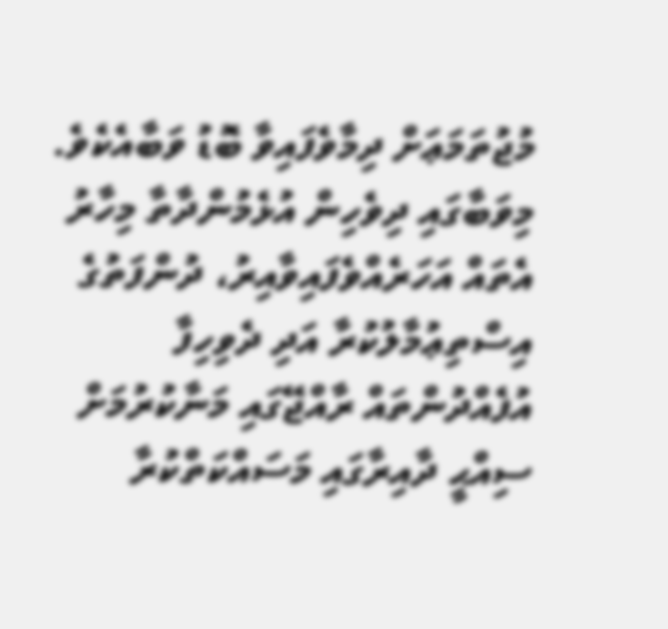މުޖުތަމަޢަށް ދިމާވެފައިވާ ބޮޑު ވަބާއެކެވެ. މިވަބާގައި ދިވެހިން އުޅެމުންދާތާ މިހާރު އެތައް އަހަރެއްވެފައިވާއިރު، ދުންފަތުގެ އިސްތިޢުމާލުކުރާ އަދި ދެވިހިފާ އުފެއްދުންތައް ރާއްޖޭގައި މަނާކުރުމަށް ސިއްޙީ ދާއިރާގައި މަސައްކަތްކުރާ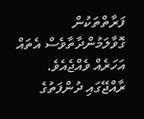ފަރާތްތަކުން ގޮވާލަމުންދާތާވެސް އެތައް އަހަރެއް ވެއްޖެއެވެ.
ރާއްޖޭގައި ދުންފަތުގެ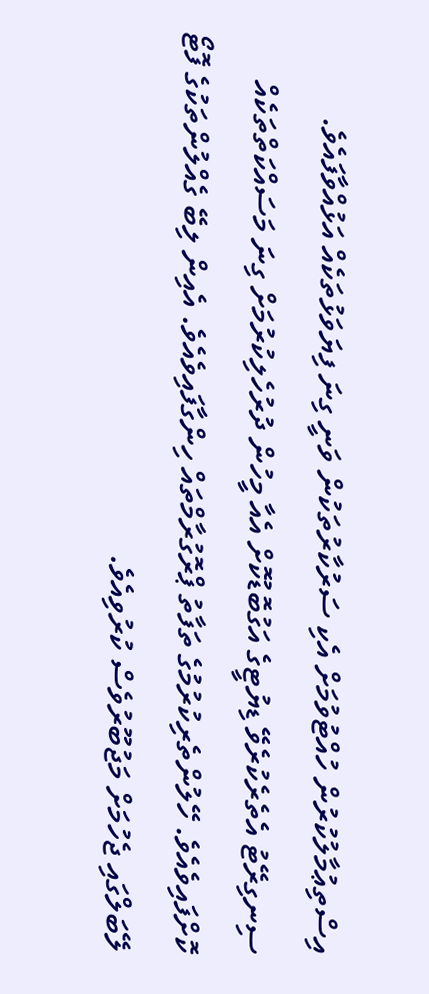އިސްތިޢުމާލުކުރުން ހުއްޓުވުމަށް އެކި ސަރުކާރުތަކުން ވަނީ ގިނަ ފިޔަވަޅުތަކެއް އަޅުއްވާފައެވެ. ސިނގިރޭޓު އެތެރެކުރެވޭ ޑިޔުޓީގެ އަގުބޮޑުކޮށް އެއާ މީހުން ދުރުހެލިކުރުމަށް ގިނަ މަސައްކަތްތަކެއް ކޮށްފައިވެއެވެ. ހޭލުންތެރިކުރުމުގެ ތަފާތު ޕްރޮގުރާމްތައް ހިންގާފައިވެއެވެ. އެއިން ލިބޭ ގެއްލުންތަކުގެ ފޮޓޯ ލޭބަލްގައި ޖެހުމަށް މަޖުބޫރުވެސް ކުރުވިއެވެ.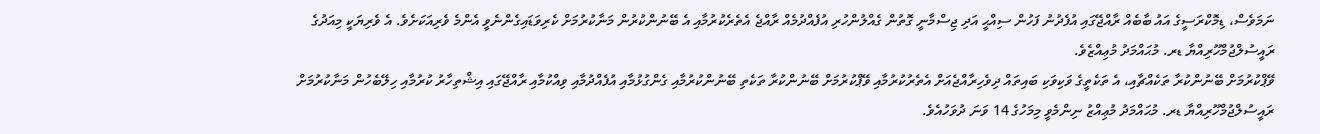ނަމަވެސް، ޑިމޮކްރަސީގެ އައު ބާބެއް ރާއްޖޭގައި އުފެދުނު ފަހުން ސިއްޙީ އަދި ޖިސްމާނީ ގޮތުން ގެއްލުންހުރި އުފެއްދުމެއް ރާއްޖެ އެތެރެކުރުމާއި އެ ބޭނުންކުރުން މަނާކުރުމަށް ކެރިވަޑައިގެންނެވީ އެންމެ ވެރިއަކަށެވެ. އެ ވެރިޔަކީ މިއަދުގެ ރައީސުލްޖުމްހޫރިއްޔާ ޑރ. މުޙައްމަދު މުޢިއްޒެވެ.
ވޭޕްކުރުމަށް ބޭނުންކުރާ ތަކެއްޗާއި، އެ ތަކެތީގެ ވަކިވަކި ބައިތައް ދިވެހިރާއްޖެއަށް އެތެރުކުރުމާއި ވޭޕްކުރުމަށް ބޭނުންކުރާ ތަކެތި ބޭނުންކުރުމާއި ގެންގުޅުމާއި އުފެއްދުމާއި ވިއްކުމާއި ރާއްޖޭގައި އިޝްތިހާރު ކުރުމާއި ހިލޭބެހުން މަނާކުރުމަށް ރައީސުލްޖުމްހޫރިއްޔާ ޑރ. މުޙައްމަދު މުޢިއްޒު ނިންމެވީ މިމަހުގެ 14 ވަނަ ދުވަހުއެވެ.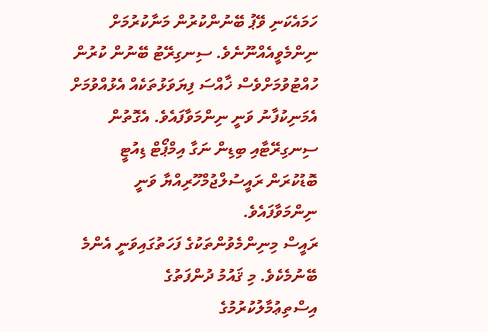ހަމައެކަނި ވޭޕު ބޭނުންކުރުން މަނާކުރުމަށް ނިންމެވީއެއްނޫނެވެ. ސިނގިރޭޓު ބޭނުން ކުރުން ހުއްޓުވުމަށްވެސް ޚާއްސަ ފިޔަވަޅުތަކެއް އެޅުއްވުމަށް އެމަނިކުފާނު ވަނީ ނިންމަވާފައެވެ. އެގޮތުން ސިނގިރޭޓާއި ބިޑިން ނަގާ އިމްޕޯޓް ޑިއުޓީ ބޮޑުކުރަން ރައީސުލްޖުމްހޫރިއްޔާ ވަނީ ނިންމަވާފައެވެ.
ރައީސް މިނިންމެވުންތަކުގެ ފަހަތުގައިވަނީ އެންމެ ބޭނުމެކެވެ. މި ޤައުމު ދުންފަތުގެ އިސްތިޢުމާލުކުރުމުގެ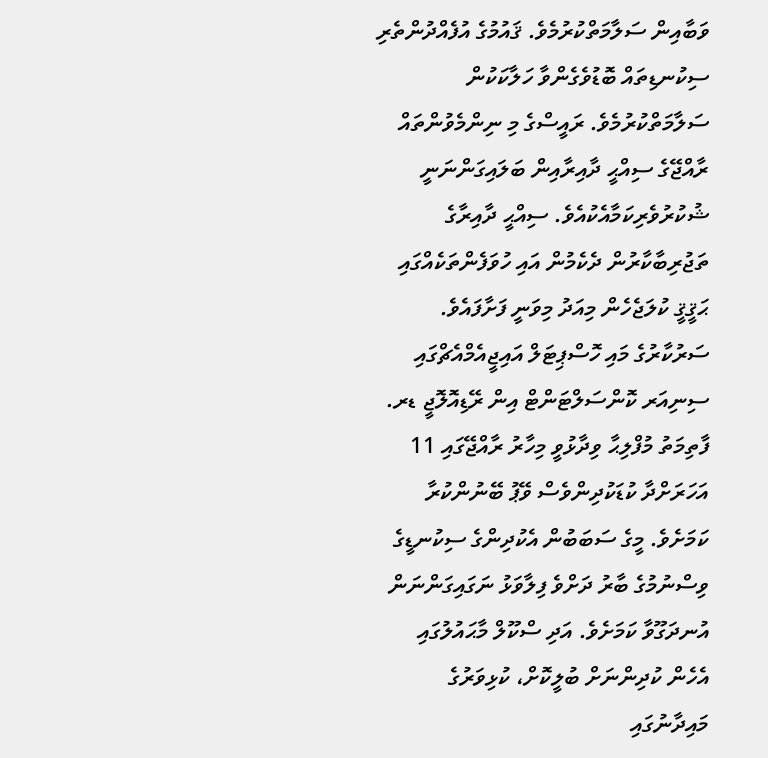ވަބާއިން ސަލާމަތްކުރުމެވެ. ޤައުމުގެ އުފެއްދުންތެރި ސިކުނޑިތައް ބޮޑުވެގެންވާ ހަލާކަކުން ސަލާމަތްކުރުމެވެ. ރައީސްގެ މި ނިންމެވުންތައް ރާއްޖޭގެ ސިއްޙީ ދާއިރާއިން ބަލައިގަންނަނީ ޝުކުރުވެރިކަމާއެކުއެވެ. ސިއްޙީ ދާއިރާގެ ތަޖުރިބާކާރުން ދެކެމުން އައި ހުވަފެންތަކެއްގައި ޙަޤީޤީ ކުލަޖެހެން މިއަދު މިވަނީ ފަށާފައެވެ.
ސަރުކާރުގެ މައި ހޮސްޕިޓަލް އައިޖީއެމްއެޗްގައި ސިނިއަރ ކޮންސަލްޓަންޓް އިން ރޭޑިއޮލޮޖީ ޑރ. ފާތިމަތު މުފްލިޙާ ވިދާޅުވީ މިހާރު ރާއްޖޭގައި 11 އަހަރަށްދާ ކުޑަކުދިންވެސް ވޭޕު ބޭނުންކުރާ ކަމަށެވެ. މީގެ ސަބަބުން އެކުދިންގެ ސިކުނޑީގެ ވިސްނުމުގެ ބާރު ދަށްވެ ފިލާވަޅު ނަގައިގަންނަން އުނދަގޫވާ ކަމަށެވެ. އަދި ސްކޫލް މާޙައުލުގައި އެހެން ކުދިންނަށް ބުލީކޮށް، ކުޅިވަރުގެ މައިދާނުގައި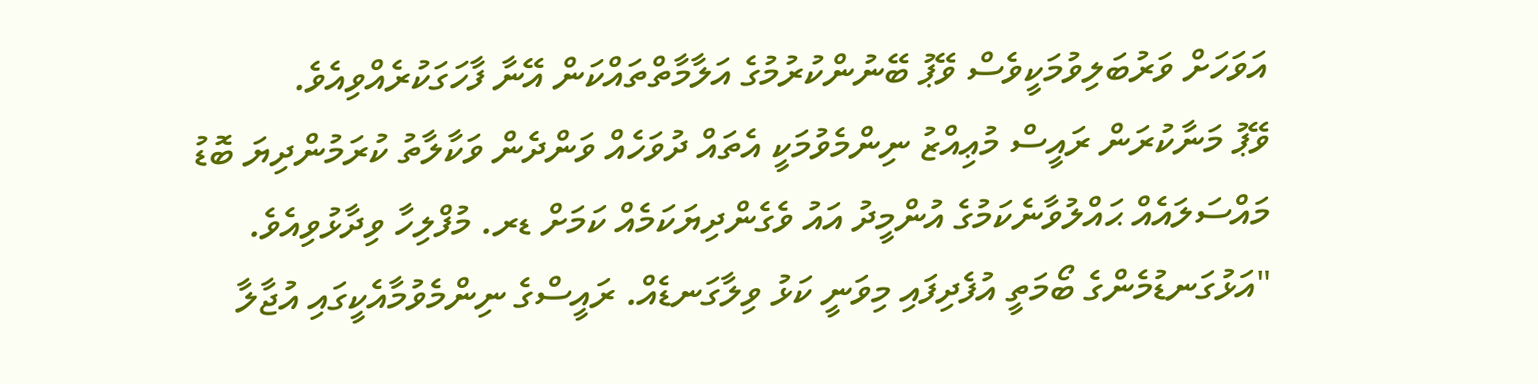އަވަހަށް ވަރުބަލިވުމަކީވެސް ވޭޕު ބޭނުންކުރުމުގެ އަލާމާތްތައްކަން އޭނާ ފާހަގަކުރެއްވިއެވެ.
ވޭޕު މަނާކުރަން ރައީސް މުޢިއްޒު ނިންމެވުމަކީ އެތައް ދުވަހެއް ވަންދެން ވަކާލާތު ކުރަމުންދިޔަ ބޮޑު މައްސަލައެއް ޙައްލުވާނެކަމުގެ އުންމީދު އައު ވެގެންދިޔަކަމެއް ކަމަށް ޑރ. މުފްލިހާ ވިދާޅުވިއެވެ.
"އަޅުގަނޑުމެންގެ ބޯމަތީ އުފެދިފައި މިވަނީ ކަޅު ވިލާގަނޑެއް. ރައީސްގެ ނިންމެވުމާއެކީގައި އުޖާލާ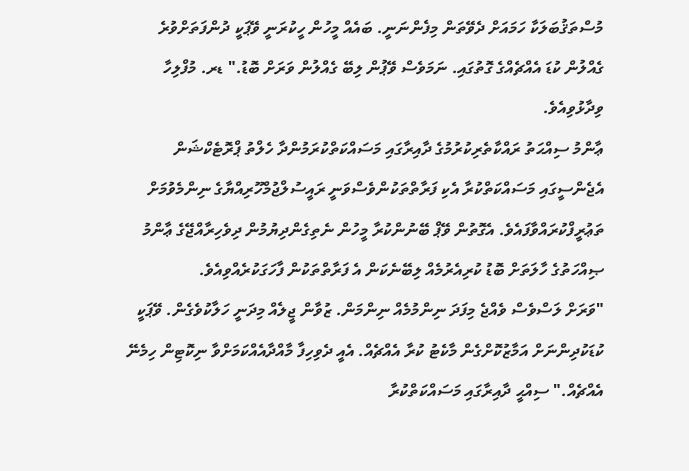މުސްތަޤުބަލަކާ ހަމައަށް ދެވޭތަން މިފެންނަނީ. ބައެއް މީހުން ހީކުރަނީ ވޭޕަކީ ދުންފަތަށްވުރެ ގެއްލުން ކުޑަ އެއްޗެއްގެ ގޮތުގައި. ނަމަވެސް ވޭޕުން ލިބޭ ގެއްލުން ވަރަށް ބޮޑު." ޑރ. މުފްލިހާ ވިދާޅުވިއެވެ.
ޢާންމު ސިއްޙަތު ރައްކާތެރިކުރުމުގެ ދާއިރާގައި މަސައްކަތްކުރަމުންދާ ހެލްތު ޕްރޮޓެކްޝަން އެޖެންސީގައި މަސައްކަތްކުރާ އެކި ފަރާތްތަކުންވެސްވަނީ ރައީސުލްޖުމްހޫރިއްޔާގެ ނިންމެވުމަށް ތަޢުރީފްކުރައްވާފައެވެ. އެގޮތުން ވޭޕް ބޭނުންކުރާ މީހުން ނެތިގެންދިޔުމުން ދިވެހިރާއްޖޭގެ ޢާންމު ޞިއްހަތުގެ ހާލަތަށް ބޮޑު ކުރިއެރުމެއް ލިބޭނެކަން އެ ފަރާތްތަކުން ފާހަގަކުރެއްވިއެވެ.
"ވަރަށް ލަސްވެސް ވެއްޖެ މިފަދަ ނިންމުމެއް ނިންމަން. ޒުވާން ޖީލެއް މިދަނީ ހަލާކުވެގެން. ވޭޕަކީ ކުޑަކުދިންނަށް އަމާޒުކޮށްގެން މާކެޓު ކުރާ އެއްޗެއް. އެއީ ދެވިހިފާ މާއްދާއެއްކަމަށްވާ ނިކޮޓިން ހިމެނޭ އެއްޗެއް." ސިއްޙީ ދާއިރާގައި މަސައްކަތްކުރާ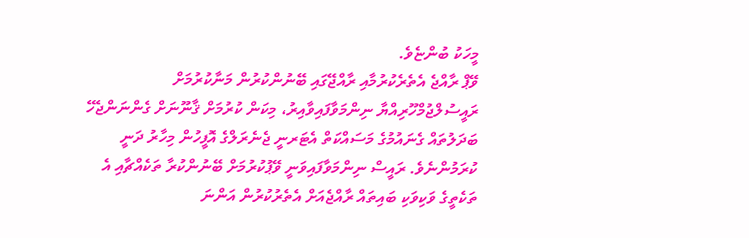މީހަކު ބުންޏެވެ.
ވޭޕް ރާއްޖެ އެތެރެކުރުމާއި ރާއްޖޭގައި ބޭނުންކުރުން މަނާކުރުމަށް ރައީސުލްޖުމްހޫރިއްޔާ ނިންމަވާފައިވާއިރު، މިކަން ކުރުމަށް ޤާނޫނަށް ގެންނަންޖެހޭ ބަދަލުތައް ގެނައުމުގެ މަސައްކަތް އެޓަރނީ ޖެނެރަލްގެ އޮފީހުން މިހާރު ދަނީ ކުރަމުންނެވެ. ރައީސް ނިންމަވާފައިވަނީ ވޭޕުކުރުމަށް ބޭނުންކުރާ ތަކެއްޗާއި އެ ތަކެތީގެ ވަކިވަކި ބައިތައް ރާއްޖެއަށް އެތެރުކުރުން އަންނަ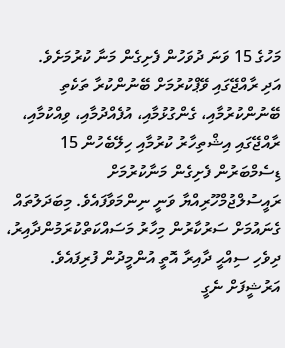މަހުގެ 15 ވަނަ ދުވަހުން ފެށިގެން މަނާ ކުރުމަށެވެ.
އަދި ރާއްޖޭގައި ވޭޕްކުރުމަށް ބޭނުންކުރާ ތަކެތި ބޭނުންކުރުމާއި، ގެންގުޅުމާއި، އުފެއްދުމާއި، ވިއްކުމާއި، ރާއްޖޭގައި އިޝްތިހާރު ކުރުމާއި ހިލޭބެހުން 15 ޑިސެމްބަރުން ފެށިގެން މަނާކުރުމަށް ރައީސުލްޖުމްހޫރިއްޔާ ވަނީ ނިންމަވާފައެވެ. މިބަދަލުތައް ގެނައުމަށް ސަރުކާރުން މިހާރު މަސައްކަތްކުރަމުންދާއިރު، ދިވެހި ސިއްޙީ ދާއިރާ އޮތީ އުންމީދުން ފުރިފައެވެ.
އަރުޝީފަށް ނެގީ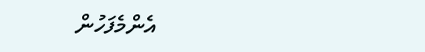އެންމެފަހުން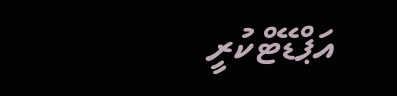އަޕްޑޭޓްކުރީ